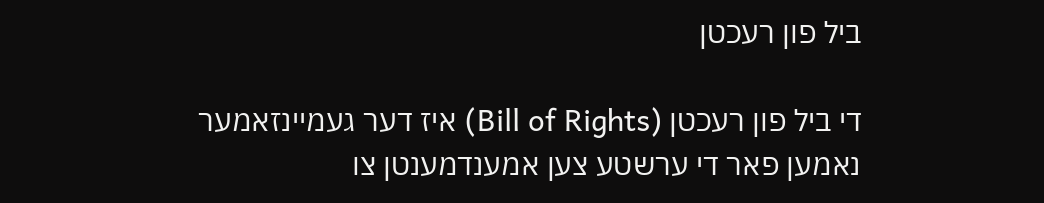ביל פון רעכטן

די ביל פון רעכטן (Bill of Rights) איז דער געמיינזאמער נאמען פאר די ערשטע צען אמענדמענטן צו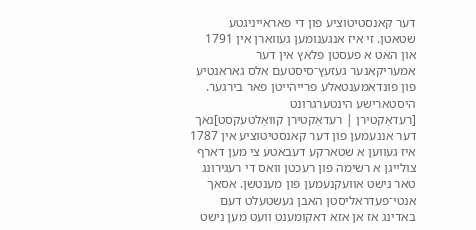דער קאנסטיטוציע פון די פאראייניגטע שטאטן. זי איז אנגענומען געווארן אין 1791 און האט א פעסטן פלאץ אין דער אמעריקאנער געזעץ־סיסטעם אלס גאראנטיע פון פונדאמענטאלע פרייהייטן פאר בירגער.
היסטארישע הינטערגרונט
[רעדאַקטירן | רעדאַקטירן קוואַלטעקסט]נאך דער אננעמען פון דער קאנסטיטוציע אין 1787 איז געווען א שטארקע דעבאטע צי מען דארף צולייגן א רשימה פון רעכטן וואס די רעגירונג טאר נישט אוועקנעמען פון מענטשן. אסאך אנטי־פעדראליסטן האבן געשטעלט דעם באדינג אז אן אזא דאקומענט וועט מען נישט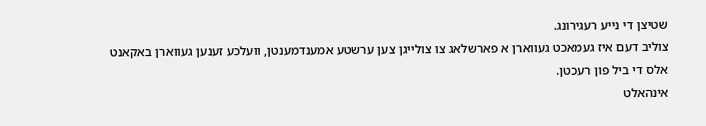שטיצן די נייע רעגירונג.
צוליב דעם איז געמאכט געווארן א פארשלאג צו צולייגן צען ערשטע אמענדמענטן, וועלכע זענען געווארן באקאנט אלס די ביל פון רעכטן.
אינהאלט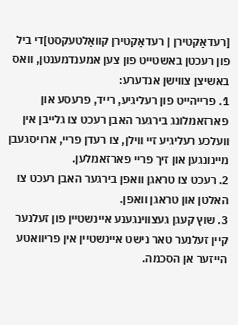[רעדאַקטירן | רעדאַקטירן קוואַלטעקסט]די ביל פון רעכטן באשטייט פון צען אמענדמענטן, וואס באשיצן צווישן אנדערע:
1. פרייהייט פון רעליגיע, רייד, פרעסע און פארזאמלונג בירגער האבן רעכט צו גלייבן אין וועלכע רעליגיע זיי ווילן, צו רעדן פריי, ארויסגעבן מיינונגען און זיך פריי פארזאמלען.
2. רעכט צו טראגן וואפן בירגער האבן רעכט צו האלטן און טראגן וואפן.
3. שוץ קעגן געצווינגענע איינשטיין פון זעלנער קיין זעלנער טאר נישט איינשטיין אין פריוואטע הייזער אן הסכמה.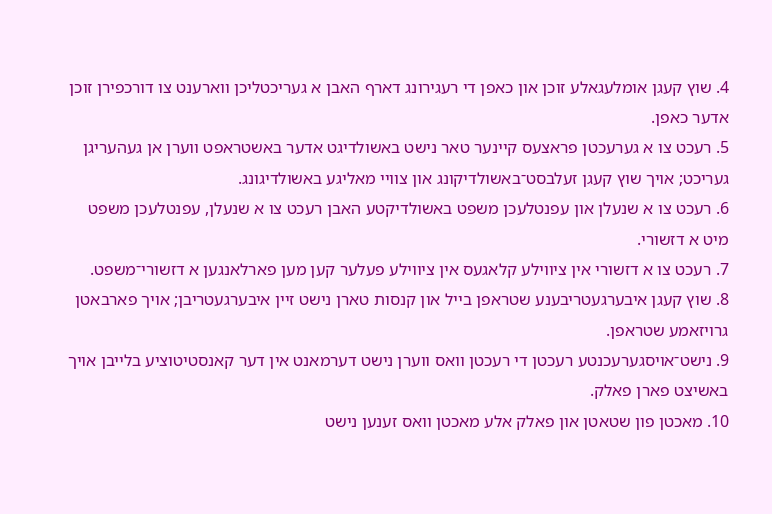4. שוץ קעגן אומלעגאלע זוכן און כאפן די רעגירונג דארף האבן א געריכטליכן ווארענט צו דורכפירן זוכן אדער כאפן.
5. רעכט צו א גערעכטן פראצעס קיינער טאר נישט באשולדיגט אדער באשטראפט ווערן אן געהעריגן געריכט; אויך שוץ קעגן זעלבסט־באשולדיקונג און צוויי מאליגע באשולדיגונג.
6. רעכט צו א שנעלן און עפנטלעכן משפט באשולדיקטע האבן רעכט צו א שנעלן, עפנטלעכן משפט מיט א דזשורי.
7. רעכט צו א דזשורי אין ציווילע קלאגעס אין ציווילע פעלער קען מען פארלאנגען א דזשורי־משפט.
8. שוץ קעגן איבערגעטריבענע שטראפן בייל און קנסות טארן נישט זיין איבערגעטריבן; אויך פארבאטן גרויזאמע שטראפן.
9. נישט־אויסגערעכנטע רעכטן די רעכטן וואס ווערן נישט דערמאנט אין דער קאנסטיטוציע בלייבן אויך באשיצט פארן פאלק.
10. מאכטן פון שטאטן און פאלק אלע מאכטן וואס זענען נישט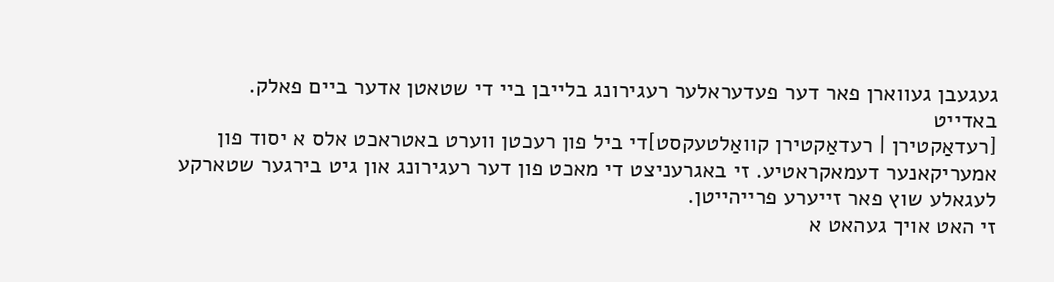געגעבן געווארן פאר דער פעדעראלער רעגירונג בלייבן ביי די שטאטן אדער ביים פאלק.
באדייט
[רעדאַקטירן | רעדאַקטירן קוואַלטעקסט]די ביל פון רעכטן ווערט באטראכט אלס א יסוד פון אמעריקאנער דעמאקראטיע. זי באגרעניצט די מאכט פון דער רעגירונג און גיט בירגער שטארקע לעגאלע שוץ פאר זייערע פרייהייטן.
זי האט אויך געהאט א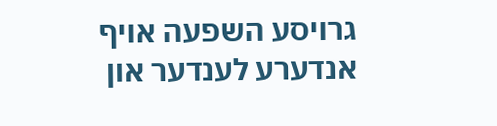גרויסע השפעה אויף אנדערע לענדער און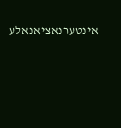אינטערנאציאנאלע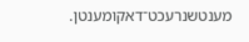מענטשנרעכט־דאקומענטן.